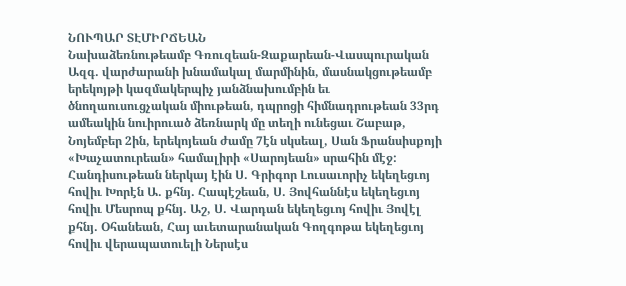ՆՈՒՊԱՐ ՏԷՄԻՐՃԵԱՆ
Նախաձեռնութեամբ Գռուզեան-Զաքարեան-Վասպուրական Ազգ. վարժարանի խնամակալ մարմինին, մասնակցութեամբ երեկոյթի կազմակերպիչ յանձնախումբին եւ ծնողաուսուցչական միութեան, դպրոցի հիմնադրութեան 33րդ ամեակին նուիրուած ձեռնարկ մը տեղի ունեցաւ Շաբաթ, Նոյեմբեր 2ին, երեկոյեան ժամը 7էն սկսեալ, Սան Ֆրանսիսքոյի «Խաչատուրեան» համալիրի «Սարոյեան» սրահին մէջ:
Հանդիսութեան ներկայ էին Ս. Գրիգոր Լուսաւորիչ եկեղեցւոյ հովիւ Խորէն Ա. քհնյ. Հապէշեան, Ս. Յովհաննէս եկեղեցւոյ հովիւ Մեսրոպ քհնյ. Աշ, Ս. Վարդան եկեղեցւոյ հովիւ Յովէլ քհնյ. Օհանեան, Հայ աւետարանական Գողգոթա եկեղեցւոյ հովիւ վերապատուելի Ներսէս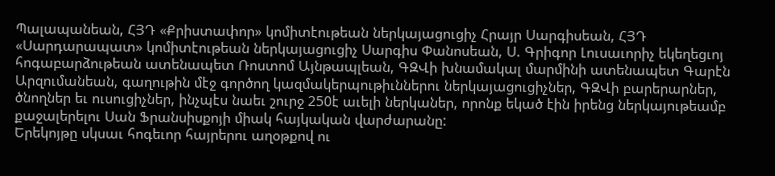Պալապանեան, ՀՅԴ «Քրիստափոր» կոմիտէութեան ներկայացուցիչ Հրայր Սարգիսեան, ՀՅԴ «Սարդարապատ» կոմիտէութեան ներկայացուցիչ Սարգիս Փանոսեան, Ս. Գրիգոր Լուսաւորիչ եկեղեցւոյ հոգաբարձութեան ատենապետ Ռոստոմ Այնթապլեան, ԳԶՎի խնամակալ մարմինի ատենապետ Գարէն Արզումանեան, գաղութին մէջ գործող կազմակերպութիւններու ներկայացուցիչներ, ԳԶՎի բարերարներ, ծնողներ եւ ուսուցիչներ, ինչպէս նաեւ շուրջ 250է աւելի ներկաներ, որոնք եկած էին իրենց ներկայութեամբ քաջալերելու Սան Ֆրանսիսքոյի միակ հայկական վարժարանը:
Երեկոյթը սկսաւ հոգեւոր հայրերու աղօթքով ու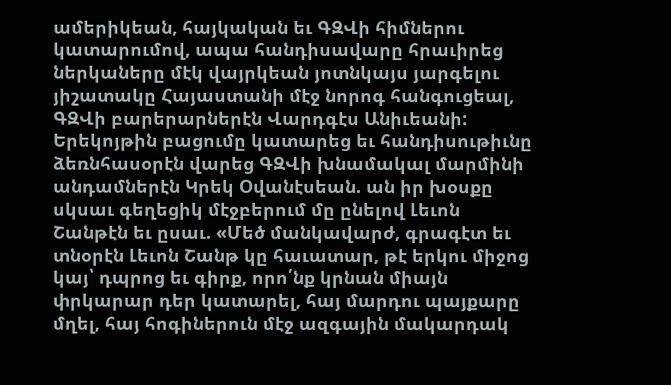ամերիկեան, հայկական եւ ԳԶՎի հիմներու կատարումով, ապա հանդիսավարը հրաւիրեց ներկաները մէկ վայրկեան յոտնկայս յարգելու յիշատակը Հայաստանի մէջ նորոգ հանգուցեալ, ԳԶՎի բարերարներէն Վարդգէս Անիւեանի:
Երեկոյթին բացումը կատարեց եւ հանդիսութիւնը ձեռնհասօրէն վարեց ԳԶՎի խնամակալ մարմինի անդամներէն Կրեկ Օվանէսեան. ան իր խօսքը սկսաւ գեղեցիկ մէջբերում մը ընելով Լեւոն Շանթէն եւ ըսաւ. «Մեծ մանկավարժ, գրագէտ եւ տնօրէն Լեւոն Շանթ կը հաւատար, թէ երկու միջոց կայ՝ դպրոց եւ գիրք, որո՛նք կրնան միայն փրկարար դեր կատարել, հայ մարդու պայքարը մղել, հայ հոգիներուն մէջ ազգային մակարդակ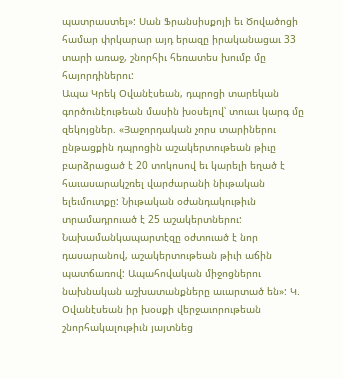պատրաստել»: Սան Ֆրանսիսքոյի եւ Ծովածոցի համար փրկարար այդ երազը իրականացաւ 33 տարի առաջ, շնորհիւ հեռատես խումբ մը հայորդիներու:
Ապա Կրեկ Օվանէսեան, դպրոցի տարեկան գործունէութեան մասին խօսելով՝ տուաւ կարգ մը զեկոյցներ. «Յաջորդական չորս տարիներու ընթացքին դպրոցին աշակերտութեան թիւը բարձրացած է 20 տոկոսով եւ կարելի եղած է հաւասարակշռել վարժարանի նիւթական ելեւմուտքը: Նիւթական օժանդակութիւն տրամադրուած է 25 աշակերտներու: Նախամանկապարտէզը օժտուած է նոր դասարանով, աշակերտութեան թիւի աճին պատճառով: Ապահովական միջոցներու նախնական աշխատանքները աւարտած են»: Կ. Օվանէսեան իր խօսքի վերջաւորութեան շնորհակալութիւն յայտնեց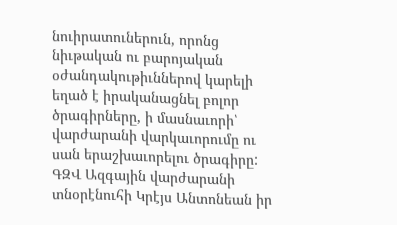նուիրատուներուն, որոնց նիւթական ու բարոյական օժանդակութիւններով կարելի եղած է իրականացնել բոլոր ծրագիրները, ի մասնաւորի՝ վարժարանի վարկաւորումը ու սան երաշխաւորելու ծրագիրը:
ԳԶՎ Ազգային վարժարանի տնօրէնուհի Կրէյս Անտոնեան իր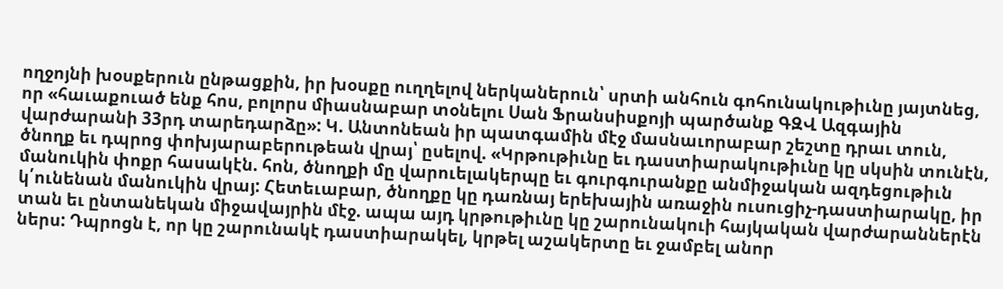ողջոյնի խօսքերուն ընթացքին, իր խօսքը ուղղելով ներկաներուն՝ սրտի անհուն գոհունակութիւնը յայտնեց, որ «հաւաքուած ենք հոս, բոլորս միասնաբար տօնելու Սան Ֆրանսիսքոյի պարծանք ԳԶՎ Ազգային վարժարանի 33րդ տարեդարձը»: Կ. Անտոնեան իր պատգամին մէջ մասնաւորաբար շեշտը դրաւ տուն, ծնողք եւ դպրոց փոխյարաբերութեան վրայ՝ ըսելով. «Կրթութիւնը եւ դաստիարակութիւնը կը սկսին տունէն, մանուկին փոքր հասակէն. հոն, ծնողքի մը վարուելակերպը եւ գուրգուրանքը անմիջական ազդեցութիւն կ՛ունենան մանուկին վրայ: Հետեւաբար, ծնողքը կը դառնայ երեխային առաջին ուսուցիչ-դաստիարակը, իր տան եւ ընտանեկան միջավայրին մէջ. ապա այդ կրթութիւնը կը շարունակուի հայկական վարժարաններէն ներս: Դպրոցն է, որ կը շարունակէ դաստիարակել, կրթել աշակերտը եւ ջամբել անոր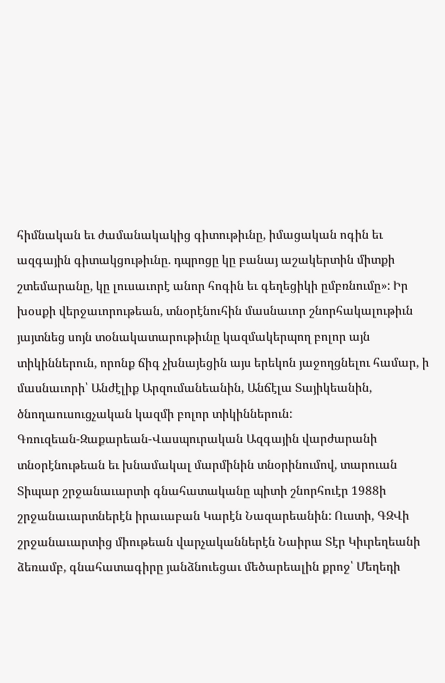հիմնական եւ ժամանակակից գիտութիւնը, իմացական ոգին եւ ազգային գիտակցութիւնը. դպրոցը կը բանայ աշակերտին միտքի շտեմարանը, կը լուսաւորէ անոր հոգին եւ գեղեցիկի ըմբռնումը»: Իր խօսքի վերջաւորութեան, տնօրէնուհին մասնաւոր շնորհակալութիւն յայտնեց սոյն տօնակատարութիւնը կազմակերպող բոլոր այն տիկիններուն, որոնք ճիգ չխնայեցին այս երեկոն յաջողցնելու համար, ի մասնաւորի՝ Անժէլիք Արզումանեանին, Անճէլա Տայիկեանին, ծնողաուսուցչական կազմի բոլոր տիկիններուն:
Գռուզեան-Զաքարեան-Վասպուրական Ազգային վարժարանի տնօրէնութեան եւ խնամակալ մարմինին տնօրինումով, տարուան Տիպար շրջանաւարտի գնահատականը պիտի շնորհուէր 1988ի շրջանաւարտներէն իրաւաբան Կարէն Նազարեանին: Ուստի, ԳԶՎի շրջանաւարտից միութեան վարչականներէն Նաիրա Տէր Կիւրեղեանի ձեռամբ, գնահատագիրը յանձնուեցաւ մեծարեալին քրոջ՝ Մեղեդի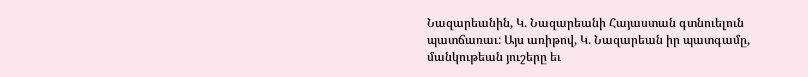Նազարեանին, Կ. Նազարեանի Հայաստան գտնուելուն պատճառաւ: Այս առիթով, Կ. Նազարեան իր պատգամը, մանկութեան յուշերը եւ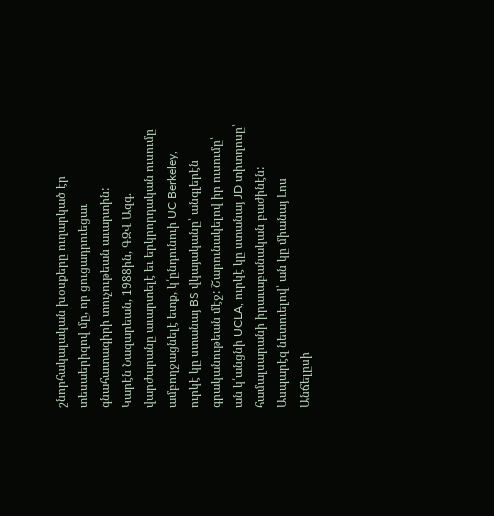շնորհակալական խօսքերը ուղարկած էր տեսաերիզով մը, որ ցուցադրուեցաւ գնահատագիրի տուչութեան աւարտին:
Կարէն Նազարեան, 1988ին, ԳԶՎ Ազգ. վարժարանը աւարտելէ եւ երկրորդական ուսումը ամբողջացնելէ ետք, կ՛ընդունուի UC Berkeley, ուրկէ կը ստանայ BS վկայականը՝ անգլերէն գրականութեան մէջ: Շարունակելով իր ուսումը՝ ան կ՛անցնի UCLA, ուրկէ կը ստանայ JD տիտղոսը՝ համալսարանի իրաւաբանական բաժինէն: Ասպարէզ նետուելով՝ ան կը միանայ Լոս Անճելըսի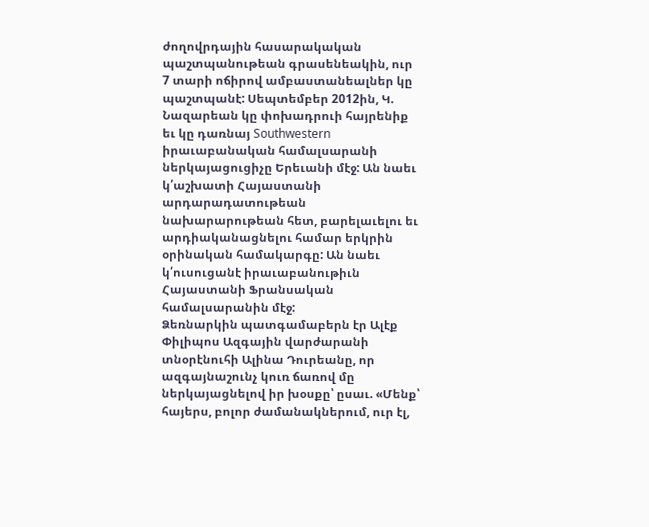ժողովրդային հասարակական պաշտպանութեան գրասենեակին, ուր 7 տարի ոճիրով ամբաստանեալներ կը պաշտպանէ: Սեպտեմբեր 2012ին, Կ. Նազարեան կը փոխադրուի հայրենիք եւ կը դառնայ Southwestern իրաւաբանական համալսարանի ներկայացուցիչը Երեւանի մէջ: Ան նաեւ կ՛աշխատի Հայաստանի արդարադատութեան նախարարութեան հետ, բարելաւելու եւ արդիականացնելու համար երկրին օրինական համակարգը: Ան նաեւ կ՛ուսուցանէ իրաւաբանութիւն Հայաստանի Ֆրանսական համալսարանին մէջ:
Ձեռնարկին պատգամաբերն էր Ալէք Փիլիպոս Ազգային վարժարանի տնօրէնուհի Ալինա Դուրեանը, որ ազգայնաշունչ կուռ ճառով մը ներկայացնելով իր խօսքը՝ ըսաւ. «Մենք՝ հայերս, բոլոր ժամանակներում, ուր էլ,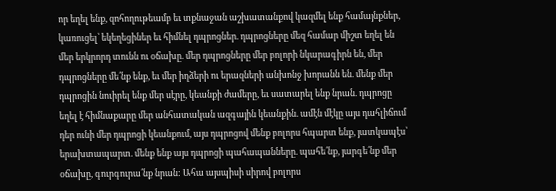որ եղել ենք, զոհողութեամբ եւ տքնաջան աշխատանքով կազմել ենք համայնքներ, կառուցել՝ եկեղեցիներ եւ հիմնել դպրոցներ. դպրոցները մեզ համար միշտ եղել են մեր երկրորդ տունն ու օճախը. մեր դպրոցները մեր բոլորի նկարագիրն են, մեր դպրոցները մե՛նք ենք, եւ մեր իղձերի ու երազների անխոնջ խորանն են. մենք մեր դպրոցին նուիրել ենք մեր սէրը, կեանքի ժամերը, եւ սատարել ենք նրան. դպրոցը եղել է հիմնաքարը մեր անհատական ազգային կեանքին. ամէն մէկը այս դահլիճում դեր ունի մեր դպրոցի կեանքում, այս դպրոցով մենք բոլորս հպարտ ենք, յատկապէս՝ երախտապարտ. մենք ենք այս դպրոցի պահապանները. պահե՛նք, յարգե՛նք մեր օճախը, գուրգուրա՛նք նրան: Ահա այսպիսի սիրով բոլորս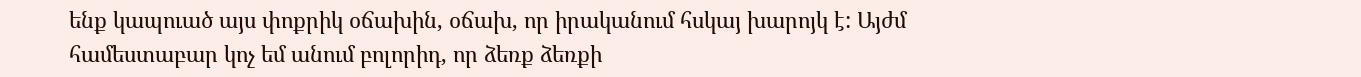ենք կապուած այս փոքրիկ օճախին, օճախ, որ իրականում հսկայ խարոյկ է: Այժմ համեստաբար կոչ եմ անում բոլորիդ, որ ձեռք ձեռքի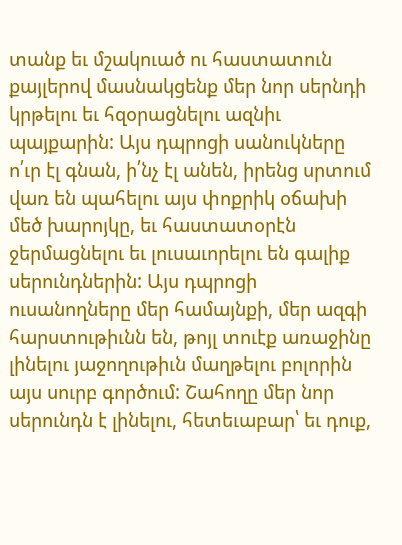տանք եւ մշակուած ու հաստատուն քայլերով մասնակցենք մեր նոր սերնդի կրթելու եւ հզօրացնելու ազնիւ պայքարին: Այս դպրոցի սանուկները ո՛ւր էլ գնան, ի՛նչ էլ անեն, իրենց սրտում վառ են պահելու այս փոքրիկ օճախի մեծ խարոյկը, եւ հաստատօրէն ջերմացնելու եւ լուսաւորելու են գալիք սերունդներին: Այս դպրոցի ուսանողները մեր համայնքի, մեր ազգի հարստութիւնն են, թոյլ տուէք առաջինը լինելու յաջողութիւն մաղթելու բոլորին այս սուրբ գործում: Շահողը մեր նոր սերունդն է լինելու, հետեւաբար՝ եւ դուք,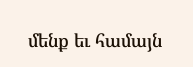մենք եւ համայն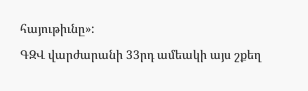հայութիւնը»:
ԳԶՎ վարժարանի 33րդ ամեակի այս շքեղ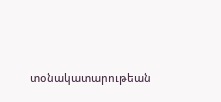տօնակատարութեան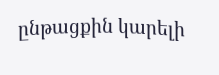ընթացքին կարելի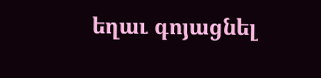եղաւ գոյացնել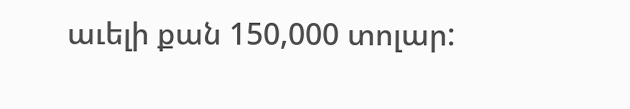աւելի քան 150,000 տոլար: